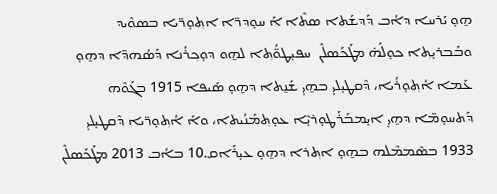ܗ̱ܘ̣ ܝܰܪܚܐ ܕܐܳܒ ܕܰܕܫܰܬܐ ܣܬܶܐ ܐܰ ܚܘ̣ܕܪ̈ܐ ܐܬ݂ܘ̣ܪ̈ܝܐ ܒܣܘܶܝܕ ܘܒܰܒܪܝ̣ܬ݂ܐ ܟܘ̣ܠܰܗ̇ ܡܛܰܟܰܣܠܶܢ  ܚܦܝ̣ܛܘ̈ܳܬ݂ܐ ܠܗ̱ܘ ܕܘ̣ܟ݂ܪܳܢܐ ܕܰܣܳܗܕ̈ܐ ܕܗ̱ܘ̣ ܥܰܡܐ ܐܳܬ݂ܘ̣ܪܳܝܐ، ܕܶܩܛܝ̣ܠܝ̣ ܒܗ̱ܝ̣ ܫܰܢ̱ܬܐ ܕܗ̱ܘ̣ ܣܰܝܦܐ 1915 ܒܓܰܘܶܗ ܕܰܬܚܘ̣ܡ̈ܐ ܕܗ̱ܝ̣ ܐܝ̣ܡܒܰܪܰܛܘ̣ܪܝ̣ܶܐ ܥܘ̣ܬ݂ܡܰܢܳܝܬܐ، ܘܐܰ ܐܳܬ݂ܘ̣ܪ̈ܝܐ ܕܶܩܛܝ̣ܠܝ̣ 1933 ܒܣܶܡܡܶܠܗ ܒܗ̱ܘ̣ ܐܬ݂ܪܐ ܕܗ̱ܘ̣ ܥܝ̣ܪܰܐܩ.10 ܒܐܳܒ 2013 ܡܛܰܟܰܣܠܶܢ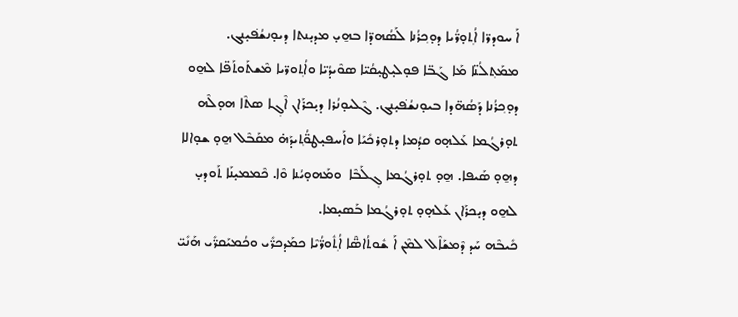ܐܰ ܚܘܕܪ̈ܐ ܐܳܬ݂ܘ̣ܪ̈ܳܝܐ ܕܘ̣ܟ݂ܪܳܢܐ ܠܰܣܳܗܕ̈ܐ ܒܗ̱ܝ̣ ܡܕܝ̣ܢܬܐ ܕܝܘ̣ܢܫܳܦ݁ܝ̣ܢܓ. ܡܡܰܬ݂ܠܳܢ̈ܐ ܡܰܐ ܓܰܒ̈ܐ ܦܘ̣ܠܝ̣ܛܝ̣ܩܳܝ̈ܐ ܣܘܶܝܕܳܝ̈ܐ ܘܐܳܬ݂ܘܪ̈ܝܐ ܡܶܫܬܰܘܬܰܦ̈ܐ ܠܗ̱ܘ ܕܘ̣ܟ݂ܪܳܢܐ ܕܰܣܳܗ̈ܕܐ ܒܝܘ̣ܢܫܳܦ݁ܝ̣ܢܓ. ܓܶܠܝܘ̣ܢܳܪܐ ܕܝ̣ܟܪܰܐܢ ܐܶܓ݂ܐ ܣܬܶܐ ܗܘ̣ܠܶܗ ܬܘ̣ܪܓܳܡܐ ܥܰܠܗ̣ܘ ܩܕܳܡܐ ܕܬܘ̣ܪܟܺܝܰܐ ܘܐܰܚܦܝ̣ܛܘ̈ܳܬ݂ܝܕܰܗ̇ ܡܩܰܒܶܠ ܗ̱ܘ̣ ܫܘ̣ܐܠܐ ܕܗ̱ܘ̣ ܣܰܝܦܐ. ܗ̱ܘ̣ ܬܘ̣ܪܓܳܡܐ ܓ݂ܠܰܒܶܐ  ܘܡܰܗܘ̣ܝܳܢܐ ܘܶܐ. ܟܶܡܡܝ̣ܢܰܐ ܬܰܘܕܝ̣ ܠܗ̱ܘ ܕܝ̣ܟܪܰܐܢ ܥܰܠܗ̣ܘ̣ ܬܘ̣ܪܓܳܡܐ ܒܰܣܝ̣ܡܐ.
ܟܺܝܒܶܗ ܚܰܕ ܕܶܡܫܰܐܶܠ ܠܡܶܢ ܐܰ ܫܽܘܬܳܐܣ̈ܶܐ ܐܳܬ݂ܽܘܪ̈ܳܝܶܐ ܟܡܰܕܟܪ̈ܺܝ ܘܟܳܡܝܰܩܪ̈ܺܝ ܗܰܢܺܝ̈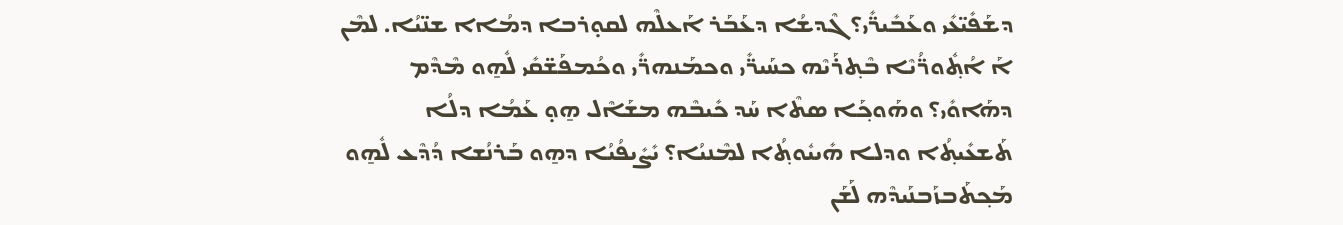ܕܫܰܦܺܝ̈ܥܺܝ ܘܥܰܒܺܝܪ̈ܺܝ؟ ܓܶܕܫܳܐ ܕܥܰܒܰܪ ܐܰܥܠܶܗ ܠܩܘ̣ܪܒܐ ܕܡܳܐܐ ܫܢ̈ܝܳܐ. ܠܡܶܢ ܐܰ ܐܳܬ݂ܽܘܪ̈ܳܝܶܐ ܒܶܬ݂ܪܰܝܶܗ ܟܚܰܝܪ̈ܺܝ ܘܟܡܰܢܗܪ̈ܺܝ ܘܟܳܡܦܰܫ̈ܩܺܝ ܠܽܗ̱ܘ ܡܶܕܶܡ ܕܗܰܐܘܺܝ؟ ܘܗܰܘܟ݂ܰܐ ܣܬܶܐ ܚܰܕ ܟܺܝܒܶܗ ܡܫܰܐܶܠ ܗ̱ܘ̣ ܥܰܡܳܐ ܕܠܳܐ ܬܰܫܥܺܝܬ݂ܳܐ ܘܕܠܐ ܗܺܝܝܽܘܬ݂ܳܐ ܠܡܶܢܝܳܐ؟ ܝܺܨܺܝܦܳܝܳܐ ܕܗ̱ܘ ܒܰܪܢܳܫܐ ܕܳܕܶܥ ܠܽܗ̱ܘ ܡܰܟ݂ܬܰܒܙܰܒܢܰܝܕܶܗ ܠܰܫܰܢ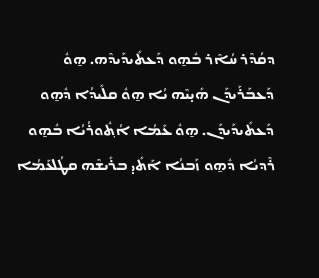ܕܩܳܕܶܪ ܚܳܐܶܪ ܒܽܗ̱ܘ ܕܰܥܬܺܝܕܰܝܕܶܗ. ܗ̱ܘܽ ܕܰܥܒܰܪܰܝܕܰܢ ܗܺܝ̣ܝܶܗ ܝܳܐ ܗ̱ܘܽ ܩܠܺܝܕܳܐ ܕܽܗ̱ܘ ܕܰܥܬܺܝܕܰܝܕܰܢ. ܗ̱ܘܽ ܥܰܡܳܐ ܐܳܬ݂ܽܘܪܳܝܳܐ ܒܽܗ̱ܘ ܪܶܕܝܳܐ ܕܽܗ̱ܘ ܙܰܒܢܳܐ ܐܰܬܺܝ̣ ܒܪܺܝܫܶܗ ܩܛܳܠܥܰܡܳܐ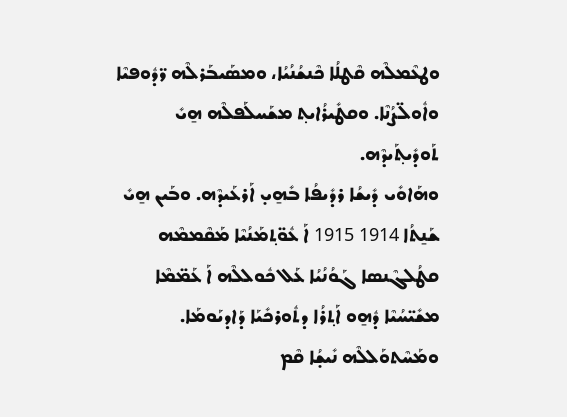ܘܛܥܶܡܠܶܗ ܩܶܛܠܳܐ ܟܶܢܫܳܢܳܝܳܐ، ܘܡܣܰܝܒܰܪܠܶܗ ܪ̈ܕܽܘܦܝܶܐ ܘܐܽܘܠ̈ܨܳܢܶܐ. ܘܩܛܺܝܪܳܐܝܬ݂ ܡܫܰܚܠܰܦܠܶܗ ܗ̱ܝܺ ܬܰܘܕܺܝܬ݂ܰܝܕܶܗ.
ܘܗܰܐܘܺܝ ܕܺܝܫܳܐ ܪܕܺܝܦܳܐ ܒܺܗ̱ܝ̣ ܐܰܪܥܰܝܕܶܗ. ܘܒܰܝܢ ܗ̱ܝܺ ܫܰܢ̱ܬܳܐ 1914 1915 ܐܰ ܥܽܘ̈ܬ݂ܡܰܢܳܝܶܐ ܡܰܩܶܡܡܶܗ ܩܛܳܠܓܶܢܣܐ ܓܰܘܳܢܳܝܳܐ ܥܰܠ ܟܽܘܠܠܶܗ ܐܰ ܥܰܡ̈ܡܶܐ ܡܫܺܝ̈ܚܳܝܶܐ ܕܽܗ̱ܘ ܐܰܬ݂ܪܳܐ ܕܬܽܘܪܟܺܝܰܐ ܕܰܐܕܝܰܘܡܰܐ. ܘܡܰܚܶܬܘܰܠܠܶܗ ܢܺܝܫ̣ܳܐ ܩܶܡ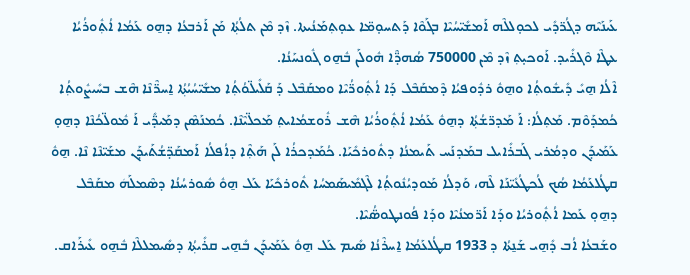ܥܰܝܢܰܝܶܗ ܕܓܳܪ̈ܕܺܝ ܠܟܘ̣ܠܠܶܗ ܐܰܡܫܺܝ̈ܚܳܝܶܐ ܒܓܰܘܶܐ ܕܰܬܚܘ̣ܡ̈ܐ ܥܘ̣ܬ݂ܡܰܢܳܝܬܐ. ܙܶܕ ܡܶܢ ܬܠܳܬ݂ܳܐ ܡܰܢ ܐܰܪܒܥܳܐ ܕܗ̱ܘ ܥܰܡܳܐ ܐܳܬ݂ܽܘܪܳܝܳܐ ܥܛܶܐ ܘܶܓܪܺܝܕ. ܐܰܘܟܝ̣ܬ݂ ܙܶܕ ܡܶܢ 750000 ܣܳܗܕ̈ܶܐ ܗܽܘܠܰܢ ܒܽܗ̱ܘ ܓܽܘܢܚܰܢܳܐ.
ܐܶܠܳܐ ܗ̱ܝܺ ܕܺܝܫܽܘܬ݂ܳܐ ܘܗ̱ܘܽ ܪܕܽܘܦܝܳܐ ܕܶܡܩܰܒܶܠ ܕܰܐ ܐܳܬ݂ܽܘܪ̈ܳܝܶܐ ܘܡܩܰܒܶܠ ܕܰ ܩܰܠܺܝܠ̈ܘܳܬ݂ܳܐ ܡܫܺܝ̈ܚܳܝܳܬ݂ܳܐ ܐ̱ܚܪ̈ܶܢܶܐ ܗܶܫ ܒܚܺܝܨܽܘܬ݂ܳܐ ܟܳܡܕܰܘܶܡ. ܡܰܬ݂ܠܳܐ: ܐܰ ܡܰܕܪ̈ܫܳܬ݂ܳܐ ܕܗ̱ܘܽ ܥܰܡܳܐ ܐܳܬ݂ܽܘܪܳܝܳܐ ܗܶܫ ܪܽܘܫܡܳܐܝܬ݂ ܡܰܟܠ̈ܝܶܢܶܐ. ܟܳܡܢܰܣܶܢ ܕܡܰܝܕ̈ܺܝ ܐܰ ܡܽܘܠ̈ܟܳܢܶܐ ܕܗ̱ܘ̣ ܥܰܡܰܝܕܰܢ ܘܕܡܳܪܝ ܓܰܒܪܺܐܝܠ ܒܡܰܕܢܰܚ ܬܰܝܡܢܳܐ ܕܬܽܘܪܟܺܝܰܐ. ܟܳܡܰܕܟܪܳܐ ܠܰܢ ܗܰܬ݂ܶܐ ܕܐܳܦܠܳܐ ܐܰܡܩܰܕ̈ܫܳܬܰܝܕܰܢ ܡܫܰܝ̈ܢܶܐ ܢܶܐ. ܗ̱ܘܽ ܩܛܳܠܥܰܡܳܐ ܣܳܟ ܠܳܟܛܳܥܺܝ̈ܢܰܐ ܠܶܗ، ܘܰܕܠܳܐ ܡܰܘܕܝܳܢܽܘܬ݂ܳܐ ܠܶܓܡܺܝܣܰܡܚܳܐ ܬܽܘܪܟܺܝܰܐ ܥܰܠ ܗ̱ܘܽ ܣܽܘܪܚܳܢܳܐ ܕܣܶܡܠܰܗܿ ܡܩܰܒܶܠ ܕܗ̱ܘ̣ ܥܰܡܐ ܐܳܬ݂ܽܘܪܝܳܐ ܘܕܰܐ ܐܰܪ̈ܡܢܳܝܶܐ ܘܕܰܐ ܦܳܘܢܛܘܣ̈ܳܝܶܐ.
ܘܫܰܒܥܳܐ ܐܳܒ ܕܺܗ̱ܝ ܫܰܢ̱ܬܳܐ ܕ 1933 ܩܛܳܠܥܰܡܳܐ ܐ̱ܚܪܶܢܳܐ ܣܺܝܡ ܥܰܠ ܗ̱ܘܽ ܥܰܡܰܝܕܰܢ ܒܺܗ̱ܝ ܩܪܺܝܬ݂ܳܐ ܕܣܺܝܡܠܠܶܐ ܒܽܗ̱ܘ ܥܺܝܪܰܐܩ.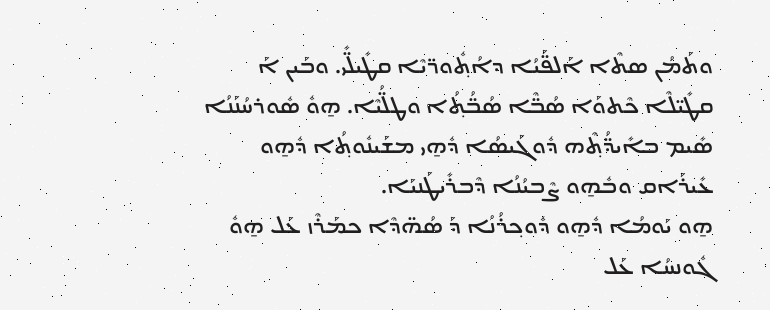ܘܬܰܡܳܢ ܣܬܶܐ ܐܰܠܦ̈ܰܝܳܐ ܕܐܳܬ݂ܽܘܪ̈ܝܶܐ ܩܛܺܝܠ̈ܺܝ. ܘܒܰܝܢ ܐܰ ܩܛܺܝ̈ܠܶܐ ܟܶܬܘܰܐ ܣܳܒ̈ܶܐ ܣܳܒ̈ܳܬ݂ܳܐ ܘܛܠ̈ܳܝܶܐ. ܗ̱ܘܽ ܣܽܘܪܚܳܢܰܢܳܐ ܣܺܝܡ ܒܐܺܝܕ̈ܳܬ݂ܶܗ ܕܽܘܓܰܝܣܳܐ ܕܽܗ̱ܝ ܡܫܰܝܢܽܘܬ݂ܳܐ ܕܽܗ̱ܘ ܥܺܝܪܰܐܩ ܘܒܽܗ̱ܘ ܨܶܒܝܳܢܳܐ ܕܶܒܪܺܝܛܰܢܝܰܐ.
ܗ̱ܘ ܝܰܘܡܳܐ ܕܽܗ̱ܘ ܕܽܘܟ݂ܪܳܢܳܐ ܕܰ ܣܳܗ̈ܕܶܐ ܟܡܰܪܶܙ ܥܰܠ ܗ̱ܘܽ ܓܽܘܢܚܳܐ ܥܰܠ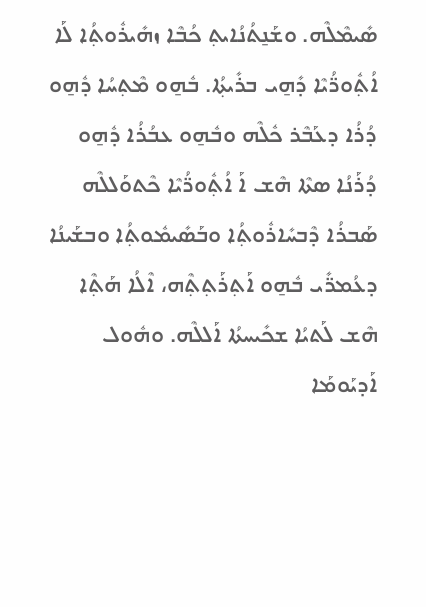ܣܺܝܡܶܠܶܗ. ܘܫܰܢ̱ܬܳܢܳܐܝܬ݂ ܟܳܒܶܐ ܙܗܺܝܪܽܘܬ݂ܳܐ ܠܰܐ ܐܳܬ݂ܽܘܪ̈ܳܝܶܐ ܕܺܗ̱ܝ ܒܪܺܝܬ݂ܳܐ. ܒܽܗ̱ܘ ܡܶܬ݂ܚܳܐ ܕܽܗ̱ܘ ܕܳܪܳܐ ܕܥܰܒܶܪ ܟܽܠܶܗ ܘܒܽܗ̱ܘ ܥܒܳܪܳܐ ܕܽܗ̱ܘ ܕܳܪܰܢܳܐ ܣܬܶܐ ܗܶܫ ܐܰ ܐܳܬ݂ܽܘܪ̈ܳܝܶܐ ܟܶܬܘܰܠܠܶܗ ܣܰܒܪܳܐ ܕܶܒܚܺܐܪܽܘܬ݂ܳܐ ܘܒܰܣܺܝܡܽܘܬ݂ܳܐ ܘܒܫܰܝܢܳܐ ܕܥܳܡܪ̈ܺܝ ܒܽܗ̱ܘ ܐܰܬ݂ܪܰܬ݂ܬ݂ܶܗ، ܐܶܠܳܐ ܗܰܬ݂ܶܐ ܗܶܫ ܠܰܬܝܳܐ ܫܟܺܝܚܬܳܐ ܐܰܠܠܶܗ. ܘܗܽܘܠ ܐܰܕܝܰܘܡܰܐ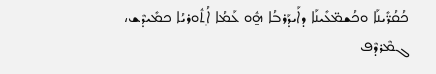ܟܳܩܳܪ̈ܺܝܢܰܐ ܘܟܳܫܡ̈ܥܺܝܢܰܐ ܕܐܰܝܕܰܪܒܳܐ ܗ̱ܽܘ ܥܰܡܳܐ ܐܳܬ݂ܽܘܪܝܳܐ ܟܡܺܝܕܶܫ، ܓܡܶܪܕܶܦ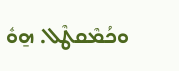ܘܟܳܡܶܩܛܶܠ. ܗ̱ܘܽ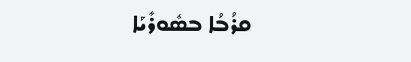ܩܪܳܒܳܐ ܒܣܽܘܪܺܝܰܐ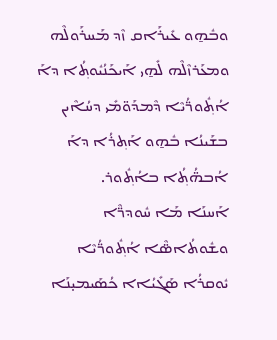ܘܒܽܗ̱ܘ ܥܺܝܪܰܐܩ ܙܶܕ ܡܰܚܪܰܘܠܶܗ ܘܡܥܰܪܙܶܠܶܗ ܠܺܗ̱ܝ ܐܰܝܟܰܢܳܝܽܘܬ݂ܳܐ ܕܐܰ ܐܳܬ݂ܽܘܪ̈ܳܝܶܐ ܕܶܡܕܰܘ̈ܡܺܝ ܕܚܳܐܶܝܢ ܒܫܰܝܢܳܐ ܒܽܗ̱ܘ ܐܰܬ݂ܪܳܐ ܕܐܰ ܐܳܒܗ̈ܳܬ݂ܳܐ ܒܐܳܬ݂ܽܘܪ.
ܐܰܚܢܰܐ ܡܰܐ ܚܽܘܕܪ̈ܶܐ ܘܫܽܘܬܳܐܣ̈ܶܐ ܐܳܬ݂ܽܘܪ̈ܳܝܶܐ ܝܽܘܩܪܳܐ ܣܰܓܺܝܳܐܐ ܟܳܣܰܝܡܝ̣ܢܰܐ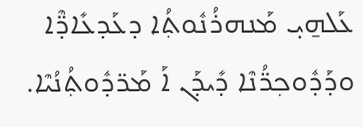ܥܰܠܗ̱ܝ̣ ܡܰܢܗܪܳܢܽܘܬ݂ܳܐ ܕܥܰܕܥܺܐܕ̈ܶܐ ܘܕܰܕܽܘܟ݂ܪ̈ܳܢܶܐ ܕܺܝܕܰܢ ܐܰ ܡܰܪ̈ܕܽܘܬ݂ܳܢܳܝܶܐ.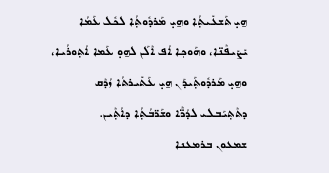ܗ̱ܝ̣ ܬܰܫܥܺܝܬ݂ܳܐ ܘܗ̱ܝ̣ ܡܰܪܕܽܘܬ݂ܳܐ ܠܟܽܠ ܥܰܡܳܐ ܝܺܨܺܝܦܶܢ̈ܐ، ܘܗܰܘܟ݂ܐ ܐܳܦ ܐܶܠܰܢ ܠܗ̱ܘ̣ ܥܰܡܐ ܐܳܬ݂ܘܪܳܝܐ، ܘܗ̱ܝ̣ ܡܰܪܕܽܘܬ݂ܰܝܕܰܢ ܗ̱ܝ̣ ܥܰܬܺܝܪܬܳܐ ܙܳܕܶܩ ܕܬܶܬ݂ܝܰܒܠܝ ܠܕܳܪ̈ܶܐ ܘܫܰܪ̈ܒܳܬ݂ܳܐ ܕܐܳܬ݂ܶܝܢ.
ܫܡܥܘܢ ܒܪܡܥܢܐ